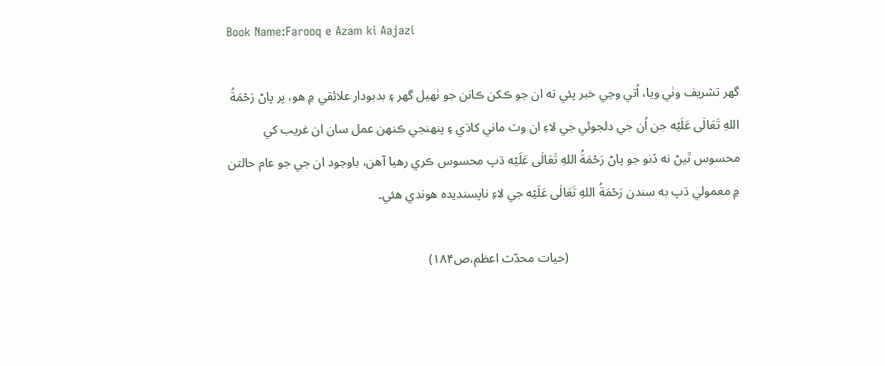Book Name:Farooq e Azam ki Aajazi

گهر تشريف وٺي ويا، اُتي وڃي خبر پئي ته ان جو ڪکن ڪانن جو ٺهيل گهر ۽ بدبودار علائقي ۾ هو، پر پاڻ رَحْمَةُ اللهِ تَعَالٰی عَلَيْه جن اُن جي دلجوئي جي لاءِ ان وٽ ماني کاڌي ۽ پنهنجي ڪنهن عمل سان ان غريب کي محسوس ٿيڻ نه ڏنو جو پاڻ رَحْمَةُ اللهِ تَعَالٰی عَلَيْه ڌپ محسوس ڪري رهيا آهن، باوجود ان جي جو عام حالتن ۾ معمولي ڌپ به سندن رَحْمَةُ اللهِ تَعَالٰی عَلَيْه جي لاءِ ناپسنديده هوندي هئي۔

                                                       (حيات محدّث اعظم،ص۱۸۴)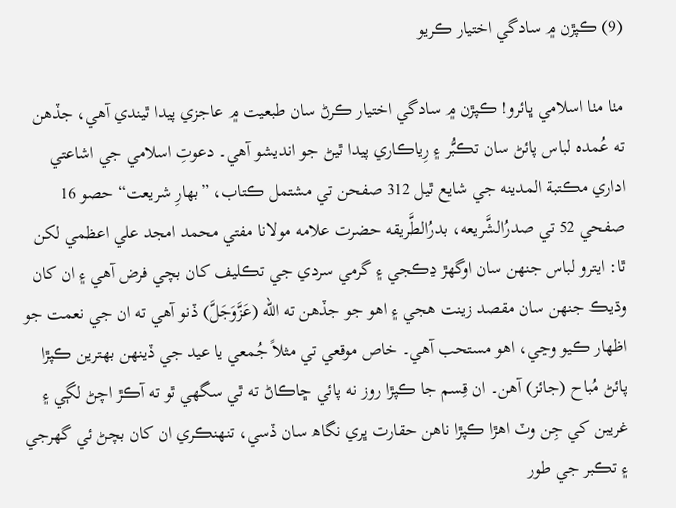(9) ڪپڙن ۾ سادگي اختيار ڪريو

مٺا مٺا اسلامي ڀائرو! ڪپڙن ۾ سادگي اختيار ڪرڻ سان طبعيت ۾ عاجزي پيدا ٿيندي آهي، جڏهن ته عُمده لباس پائڻ سان تڪبُّر ۽ رِياڪاري پيدا ٿيڻ جو انديشو آهي۔ دعوتِ اسلامي جي اشاعتي اداري مڪتبة المدينه جي شايع ٿيل 312 صفحن تي مشتمل ڪتاب، ”بهارِ شريعت“ حصو 16 صفحي 52 تي صدرُالشَّريعه، بدرُالطَّريقه حضرت علامه مولانا مفتي محمد امجد علي اعظمي لکن ٿا: ايترو لباس جنهن سان اوگھڙ ڍڪجي ۽ گرمي سردي جي تڪليف کان بچي فرض آهي ۽ ان کان وڌيڪ جنهن سان مقصد زينت هجي ۽ اهو جو جڏهن ته الله (عَزَّوَجَلَّ) ڏنو آهي ته ان جي نعمت جو اظهار ڪيو وڃي، اهو مستحب آهي۔ خاص موقعي تي مثلاً جُمعي يا عيد جي ڏينهن بهترين ڪپڙا پائڻ مُباح (جائز) آهن۔ ان قِسم جا ڪپڙا روز نه پائي ڇاڪاڻ ته ٿي سگهي ٿو ته آڪڙ اچڻ لڳي ۽ غريبن کي جِن وٽ اهڙا ڪپڙا ناهن حقارت ڀري نگاھ سان ڏسي، تنهنڪري ان کان بچڻ ئي گهرجي ۽ تڪبر جي طور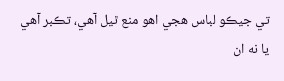تي جيڪو لباس هجي اهو منع ٿيل آهي، تڪبر آهي يا نه ان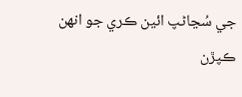جي سُڃاڻپ ائين ڪري جو انهن ڪپڙن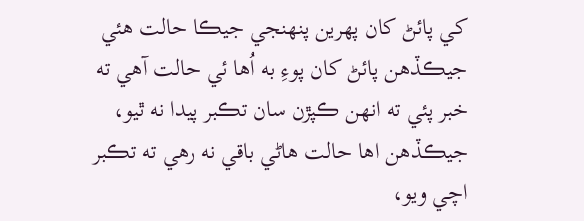کي پائڻ کان پهرين پنهنجي جيڪا حالت هئي جيڪڏهن پائڻ کان پوءِ به اُها ئي حالت آهي ته خبر پئي ته انهن ڪپڙن سان تڪبر پيدا نه ٿيو، جيڪڏهن اها حالت هاڻي باقي نه رهي ته تڪبر اچي ويو،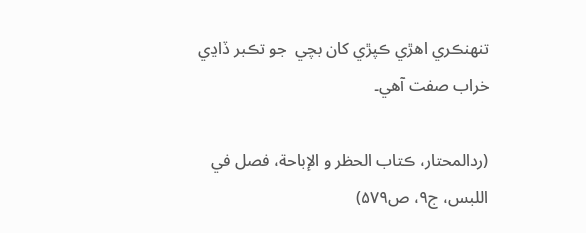تنهنڪري اهڙي ڪپڙي کان بچي  جو تڪبر ڏاڍي خراب صفت آهي۔

(ردالمحتار، ڪتاب الحظر و الإباحة، فصل في اللبس، ج۹، ص۵۷۹)